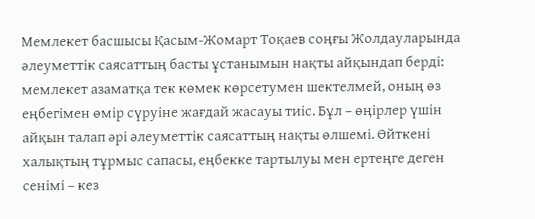Мемлекет басшысы Қасым-Жомарт Тоқаев соңғы Жолдауларында әлеуметтік саясаттың басты ұстанымын нақты айқындап берді: мемлекет азаматқа тек көмек көрсетумен шектелмей, оның өз еңбегімен өмір сүруіне жағдай жасауы тиіс. Бұл – өңірлер үшін айқын талап әрі әлеуметтік саясаттың нақты өлшемі. Өйткені халықтың тұрмыс сапасы, еңбекке тартылуы мен ертеңге деген сенімі – кез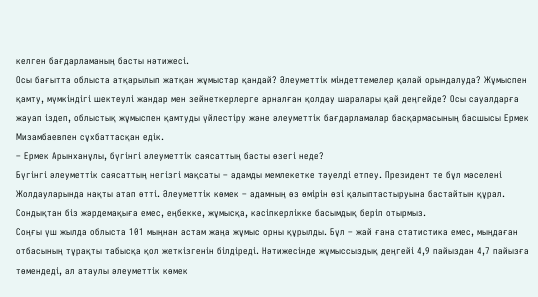келген бағдарламаның басты нәтижесі.
Осы бағытта облыста атқарылып жатқан жұмыстар қандай? Әлеуметтік міндеттемелер қалай орындалуда? Жұмыспен қамту, мүмкіндігі шектеулі жандар мен зейнеткерлерге арналған қолдау шаралары қай деңгейде? Осы сауалдарға жауап іздеп, облыстық жұмыспен қамтуды үйлестіру және әлеуметтік бағдарламалар басқармасының басшысы Ермек Мизамбаевпен сұхбаттасқан едік.
– Ермек Арынханұлы, бүгінгі әлеуметтік саясаттың басты өзегі неде?
Бүгінгі әлеуметтік саясаттың негізгі мақсаты – адамды мемлекетке тәуелді етпеу. Президент те бұл мәселені Жолдауларында нақты атап өтті. Әлеуметтік көмек – адамның өз өмірін өзі қалыптастыруына бастайтын құрал. Сондықтан біз жәрдемақыға емес, еңбекке, жұмысқа, кәсіпкерлікке басымдық беріп отырмыз.
Соңғы үш жылда облыста 101 мыңнан астам жаңа жұмыс орны құрылды. Бұл – жай ғана статистика емес, мыңдаған отбасының тұрақты табысқа қол жеткізгенін білдіреді. Нәтижесінде жұмыссыздық деңгейі 4,9 пайыздан 4,7 пайызға төмендеді, ал атаулы әлеуметтік көмек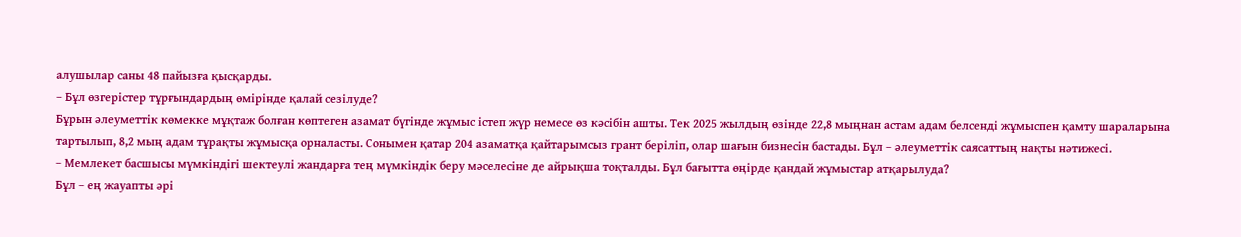алушылар саны 48 пайызға қысқарды.
– Бұл өзгерістер тұрғындардың өмірінде қалай сезілуде?
Бұрын әлеуметтік көмекке мұқтаж болған көптеген азамат бүгінде жұмыс істеп жүр немесе өз кәсібін ашты. Тек 2025 жылдың өзінде 22,8 мыңнан астам адам белсенді жұмыспен қамту шараларына тартылып, 8,2 мың адам тұрақты жұмысқа орналасты. Сонымен қатар 204 азаматқа қайтарымсыз грант беріліп, олар шағын бизнесін бастады. Бұл – әлеуметтік саясаттың нақты нәтижесі.
– Мемлекет басшысы мүмкіндігі шектеулі жандарға тең мүмкіндік беру мәселесіне де айрықша тоқталды. Бұл бағытта өңірде қандай жұмыстар атқарылуда?
Бұл – ең жауапты әрі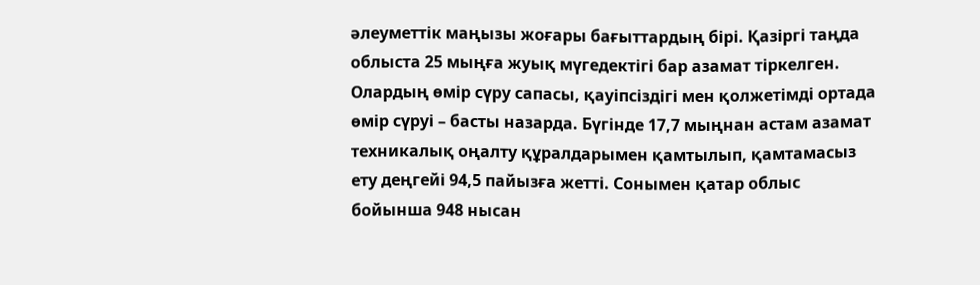әлеуметтік маңызы жоғары бағыттардың бірі. Қазіргі таңда облыста 25 мыңға жуық мүгедектігі бар азамат тіркелген. Олардың өмір сүру сапасы, қауіпсіздігі мен қолжетімді ортада өмір сүруі – басты назарда. Бүгінде 17,7 мыңнан астам азамат техникалық оңалту құралдарымен қамтылып, қамтамасыз ету деңгейі 94,5 пайызға жетті. Сонымен қатар облыс бойынша 948 нысан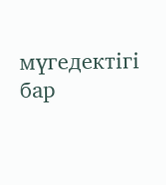мүгедектігі бар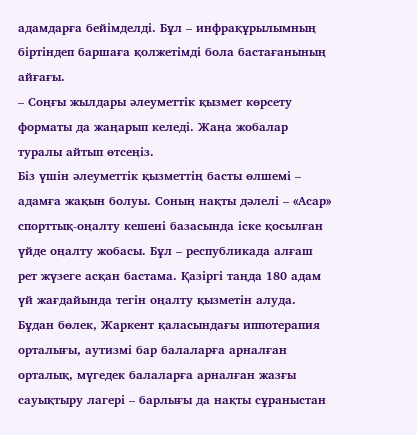адамдарға бейімделді. Бұл – инфрақұрылымның біртіндеп баршаға қолжетімді бола бастағанының айғағы.
– Соңғы жылдары әлеуметтік қызмет көрсету форматы да жаңарып келеді. Жаңа жобалар туралы айтып өтсеңіз.
Біз үшін әлеуметтік қызметтің басты өлшемі – адамға жақын болуы. Соның нақты дәлелі – «Асар» спорттық-оңалту кешені базасында іске қосылған үйде оңалту жобасы. Бұл – республикада алғаш рет жүзеге асқан бастама. Қазіргі таңда 180 адам үй жағдайында тегін оңалту қызметін алуда. Бұдан бөлек, Жаркент қаласындағы иппотерапия орталығы, аутизмі бар балаларға арналған орталық, мүгедек балаларға арналған жазғы сауықтыру лагері – барлығы да нақты сұраныстан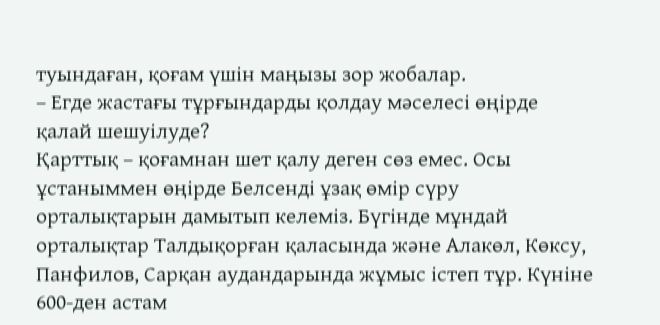туындаған, қоғам үшін маңызы зор жобалар.
– Егде жастағы тұрғындарды қолдау мәселесі өңірде қалай шешуілуде?
Қарттық – қоғамнан шет қалу деген сөз емес. Осы ұстаныммен өңірде Белсенді ұзақ өмір сүру орталықтарын дамытып келеміз. Бүгінде мұндай орталықтар Талдықорған қаласында және Алакөл, Көксу, Панфилов, Сарқан аудандарында жұмыс істеп тұр. Күніне 600-ден астам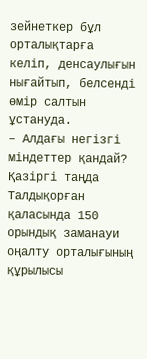зейнеткер бұл орталықтарға келіп, денсаулығын нығайтып, белсенді өмір салтын ұстануда.
– Алдағы негізгі міндеттер қандай?
Қазіргі таңда Талдықорған қаласында 150 орындық заманауи оңалту орталығының құрылысы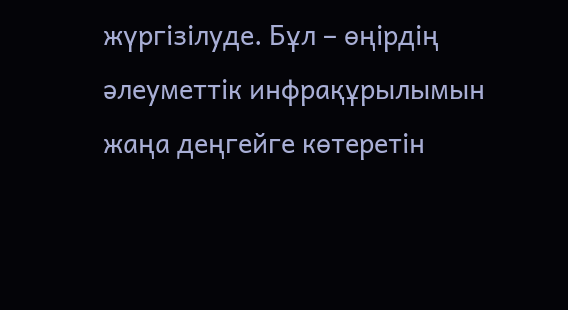жүргізілуде. Бұл – өңірдің әлеуметтік инфрақұрылымын жаңа деңгейге көтеретін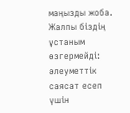маңызды жоба. Жалпы біздің ұстаным өзгермейді: әлеуметтік саясат есеп үшін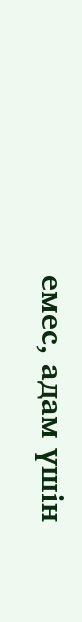емес, адам үшін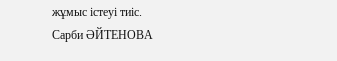жұмыс істеуі тиіс.
Сарби ӘЙТЕНОВА